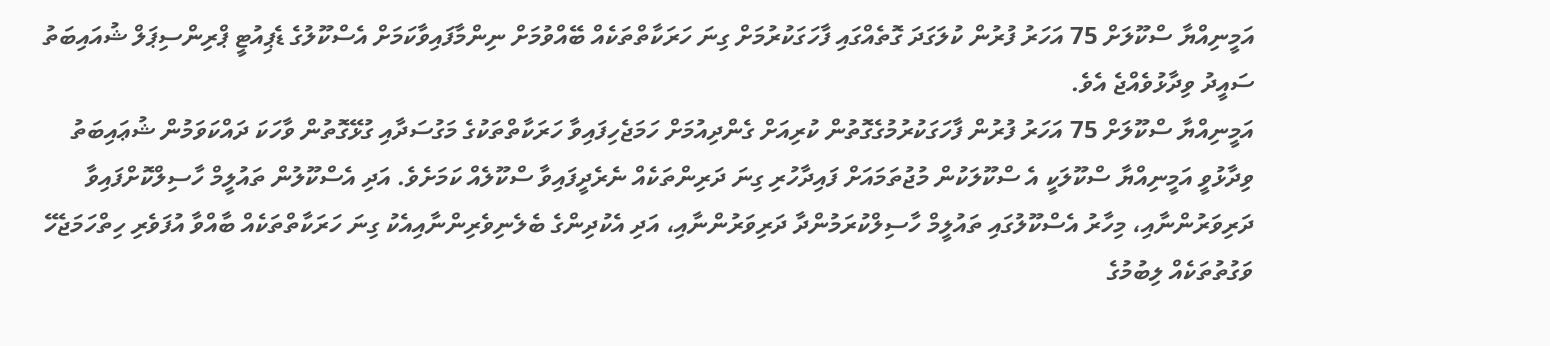އަމީނިއްޔާ ސްކޫލަށް 75 އަހަރު ފުރުން ކުލަގަދަ ގޮތެއްގައި ފާހަގަކުރުމަށް ގިނަ ހަރަކާތްތަކެއް ބޭއްވުމަށް ނިންމާފައިވާކަމަށް އެސްކޫލުގެ ޑެޕިއުޓީ ޕްރިންސިޕަލް ޝުއައިބަތު ސައީދު ވިދާޅުވެއްޖެ އެވެ.
އަމީނިއްޔާ ސްކޫލަށް 75 އަހަރު ފުރުން ފާހަގަކުރުމުގެގޮތުން ކުރިއަށް ގެންދިއުމަށް ހަމަޖެހިފައިވާ ހަރަކާތްތަކުގެ މަގުސަދާއި ގުޅޭގޮތުން ވާހަކަ ދައްކަވަމުން ޝުޢައިބަތު ވިދާޅުވީ އަމީނިއްޔާ ސްކޫލަކީ އެ ސްކޫލަކުން މުޖުތަމައަށް ފައިދާހުރި ގިނަ ދަރިންތަކެއް ނެރެދީފައިވާ ސްކޫލެއް ކަމަށެވެ. އަދި އެސްކޫލުން ތައުލީމް ހާސިލްކޮށްފައިވާ ދަރިވަރުންނާއި، މިހާރު އެސްކޫލުގައި ތައުލީމް ހާސިލްކުރަމުންދާ ދަރިވަރުންނާއި، އަދި އެކުދިންގެ ބެލެނިވެރިންނާއިއެކު ގިނަ ހަރަކާތްތަކެއް ބާއްވާ އުފަވެރި ހިތްހަމަޖެހޭ ވަގުތުތަކެއް ލިބުމުގެ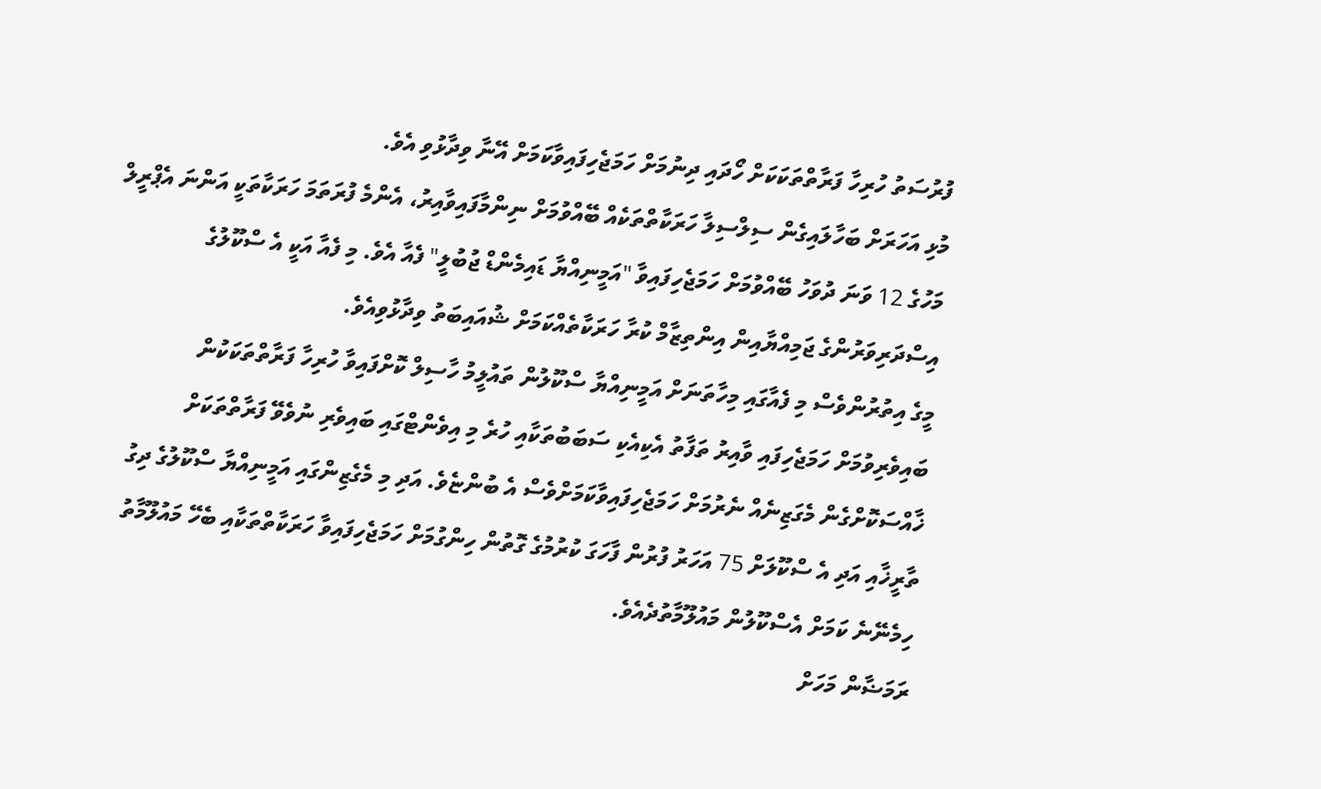ފުރުސަތު ހުރިހާ ފަރާތްތަކަކަށް ހޯދައި ދިނުމަށް ހަމަޖެހިފައިވާކަމަށް އޭނާ ވިދާޅުވި އެވެ.
މުޅި އަހަރަށް ބަހާލައިގެން ސިލްސިލާ ހަރަކާތްތަކެއް ބޭއްވުމަށް ނިންމާފައިވާއިރު، އެންމެ ފުރަތަމަ ހަރަކާތަކީ އަންނަ އެޕްރީލް މަހުގެ 12 ވަނަ ދުވަހު ބޭއްވުމަށް ހަމަޖެހިފައިވާ "އަމީނިއްޔާ ޑައިމެންޑް ޖުބުލީ" ފެއާ އެވެ. މި ފެއާ އަކީ އެ ސްކޫލުގެ އިސްދަރިވަރުންގެ ޖަމިއްޔާއިން އިންތިޒާމް ކުރާ ހަރަކާތެއްކަމަށް ޝުއައިބަތު ވިދާޅުވިއެވެ.
މީގެ އިތުރުންވެސް މި ފެއާގައި މިހާތަނަށް އަމީނިއްޔާ ސްކޫލުން ތައުލީމު ހާސިލް ކޮށްފައިވާ ހުރިހާ ފަރާތްތަކަކުން ބައިވެރިވުމަށް ހަމަޖެހިފައި ވާއިރު ތަފާތު އެކިއެކި ސަބަބުތަކާއި ހުރެ މި އިވެންޓްގައި ބައިވެރި ނުވެވޭ ފަރާތްތަކަށް ޚާއްސަކޮށްގެން މެގަޒިނެއް ނެރުމަށް ހަމަޖެހިފައިވާކަމަށްވެސް އެ ބުންޏެވެ. އަދި މި މެގެޒިންގައި އަމީނިއްޔާ ސްކޫލުގެ ދިގު ތާރީޚާއި އަދި އެ ސްކޫލަށް 75 އަހަރު ފުރުން ފާހަގަ ކުރުމުގެ ގޮތުން ހިންގުމަށް ހަމަޖެހިފައިވާ ހަރަކާތްތަކާއި ބެހޭ މައުލޫމާތު ހިމެނޭނެ ކަމަށް އެސްކޫލުން މައުލޫމާތުދެއެވެ.
ރަމަޟާން މަހަށް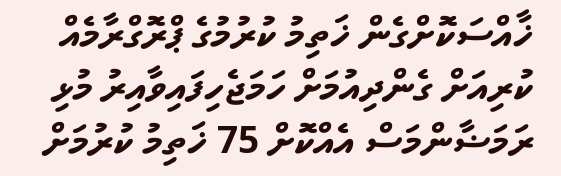ޚާއްސަކޮށްގެން ޚަތިމު ކުރުމުގެ ޕްރޮގްރާމެއް ކުރިއަށް ގެންދިއުމަށް ހަމަޖެހިފައިވާއިރު މުޅި ރަމަޟާންމަސް އެއްކޮށް 75 ޚަތިމު ކުރުމަށް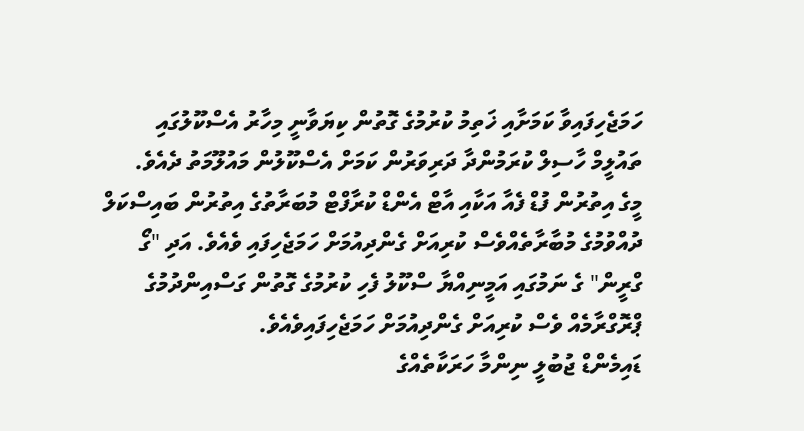ހަމަޖެހިފައިވާ ކަމަށާއި ޚަތިމު ކުރުމުގެ ގޮތުން ކިޔަވާނީ މިހާރު އެސްކޫލުގައި ތައުލީމް ހާސިލް ކުރަމުންދާ ދަރިވަރުން ކަމަށް އެސްކޫލުން މައުލޫމަތު ދެއެވެ.
މީގެ އިތުރުން ފުޑް ފެއާ އަކާއި އާޓް އެންޑް ކުރާފްޓް މުބަރާތުގެ އިތުރުން ބައިސްކަލް ދުއްވުމުގެ މުބާރާތެއްވެސް ކުރިއަށް ގެންދިއުމަށް ހަމަޖެހިފައި ވެއެވެ. އަދި "ގޯ ގްރީން" ގެ ނަމުގައި އަމީނިއްޔާ ސްކޫލު ފެހި ކުރުމުގެ ގޮތުން ގަސްއިންދުމުގެ ޕްރޮގްރާމެއް ވެސް ކުރިއަށް ގެންދިއުމަށް ހަމަޖެހިފައިވެއެވެ.
ޑައިމެންޑް ޖުބުލީ ނިންމާ ހަރަކާތެއްގެ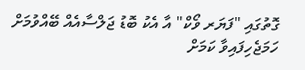ގޮތުގައި "ފަޔަރ ވޯކް" އާ އެކު ބޮޑު ޖަލްސާއެއް ބޭއްވުމަށް ހަމަޖެހިފައިވާ ކަމަށް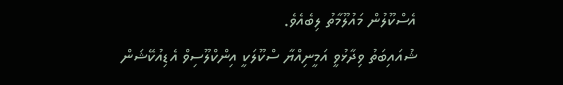އެސްކޫލުން މައުލޫމާތު ލިބެއެވެ.
ޝުއައިބަތު ވިދާޅުވީ އަމީނިއްޔާ ސްކޫލަކީ އިންކްލޫސިވް އެޑިއުކޭޝަން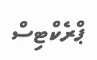ޕްރެކްޓިސް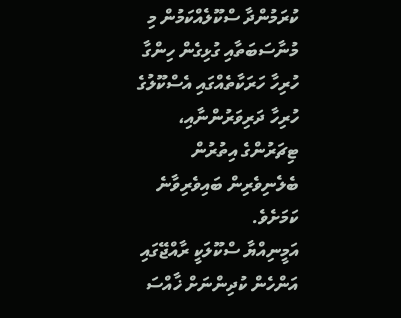ކުރަމުންދާ ސްކޫލެއްކަމުން މި މުނާސަބަތާއި ގުޅިގެން ހިންގާ ހުރިހާ ހަރަކާތެއްގައި އެސްކޫލުގެ ހުރިހާ ދަރިވަރުންނާއި، ޓިޗަރުންގެ އިތުރުން ބެލެނިވެރިން ބައިވެރިވާނެ ކަމަށެވެ.
އަމީނިއްޔާ ސްކޫލަކީ ރާއްޖޭގައި އަންހެން ކުދިންނަށް ޚާއްސަ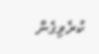ކުރެވިގެން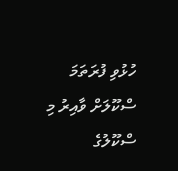ހުޅުވި ފުރަތަމަ ސްކޫލަށް ވާއިރު މި ސްކޫލުގެ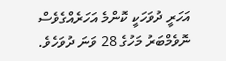އަހަރީ ދުވަހަކީ ކޮންމެ އަހަރެއްގެވެސް ނޮވެމްބަރު މަހުގެ 28 ވަނަ ދުވަހެވެ.